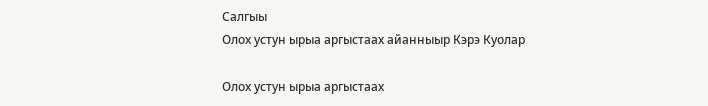Салгыы
Олох устун ырыа аргыстаах айанныыр Кэрэ Куолар

Олох устун ырыа аргыстаах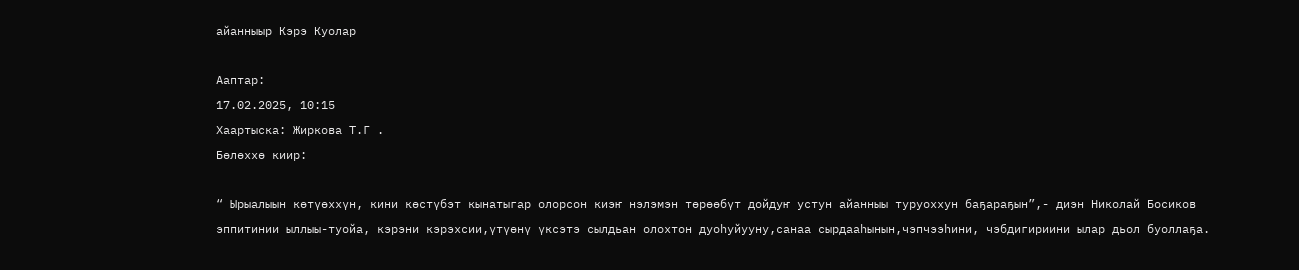айанныыр Кэрэ Куолар

Ааптар:
17.02.2025, 10:15
Хаартыска: Жиркова Т.Г .
Бөлөххө киир:

“ Ырыалыын көтүөххүн, кини көстүбэт кынатыгар олорсон киэҥ нэлэмэн төрөөбүт дойдуҥ устун айанныы туруоххун баҕараҕын”,- диэн Николай Босиков эппитинии ыллыы-туойа, кэрэни кэрэхсии,үтүөнү үксэтэ сылдьан олохтон дуоһуйууну,санаа сырдааһынын,чэпчээһини, чэбдигириини ылар дьол буоллаҕа.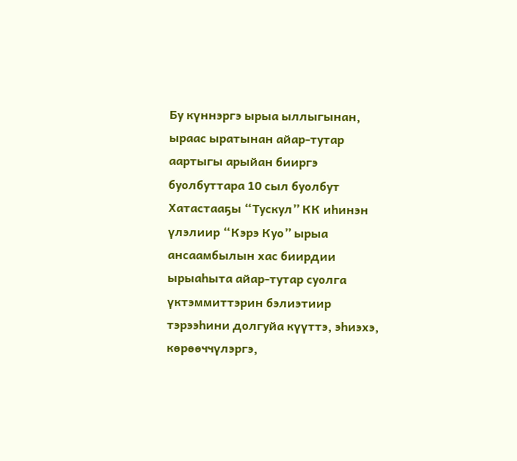Бу күннэргэ ырыа ыллыгынан, ыраас ыратынан айар-тутар аартыгы арыйан бииргэ буолбуттара 10 сыл буолбут Хатастааҕы “Тускул” КК иһинэн үлэлиир “Кэрэ Куо” ырыа ансаамбылын хас биирдии ырыаһыта айар-тутар суолга үктэммиттэрин бэлиэтиир тэрээһини долгуйа күүттэ, эһиэхэ, көрөөччүлэргэ,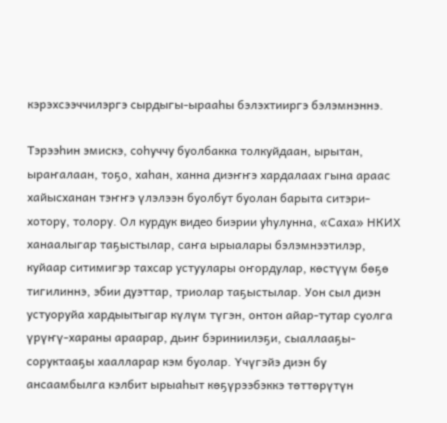кэрэхсээччилэргэ сырдыгы-ырааһы бэлэхтииргэ бэлэмнэннэ.

Тэрээһин эмискэ, соһуччу буолбакка толкуйдаан, ырытан, ыраҥалаан, тоҕо, хаһан, ханна диэҥҥэ хардалаах гына араас хайысханан тэҥҥэ үлэлээн буолбут буолан барыта ситэри-хотору, толору. Ол курдук видео биэрии уһулунна, «Саха» НКИХ ханаалыгар таҕыстылар, саҥа ырыалары бэлэмнээтилэр, куйаар ситимигэр тахсар устуулары оҥордулар, көстүүм бөҕө тигилиннэ, эбии дуэттар, триолар таҕыстылар. Уон сыл диэн устуоруйа хардыытыгар күлүм түгэн, онтон айар-тутар суолга үрүҥү-хараны араарар, дьиҥ бэриниилэҕи, сыаллааҕы-соруктааҕы хаалларар кэм буолар. Үчүгэйэ диэн бу ансаамбылга кэлбит ырыаһыт көҕүрээбэккэ төттөрүтүн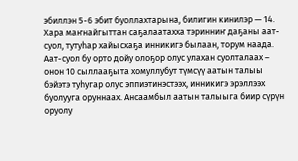эбиллэн 5-6 эбит буоллахтарына, билигин кинилэр — 14. Хара маҥнайгыттан саҕалаатахха тэринниҥ даҕаны аат-суол, тутуһар хайысхаҕа инникигэ былаан, торум наада. Аат-суол бу орто дойу олоҕор олус улахан суолталаах – онон 10 сыллааҕыта хомуллубут түмсүү аатын талыы бэйэтэ туһугар олус эппиэтинэстээх, инникигэ эрэллээх буолууга оруннаах. Ансаамбыл аатын талыыга биир сүрүн оруолу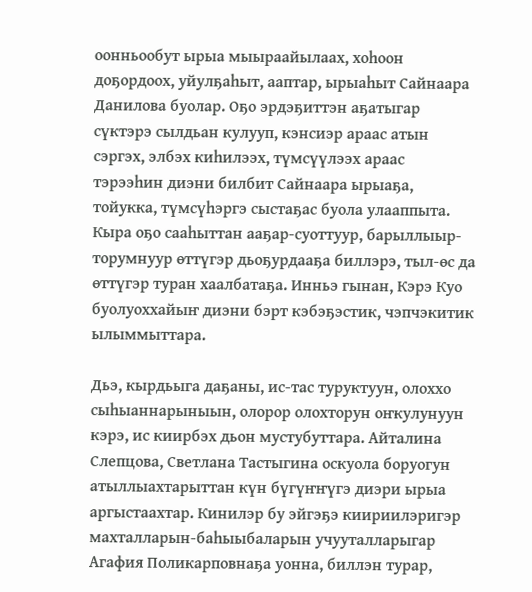оонньообут ырыа мыыраайылаах, хоһоон доҕордоох, уйулҕаһыт, ааптар, ырыаһыт Сайнаара Данилова буолар. Оҕо эрдэҕиттэн аҕатыгар сүктэрэ сылдьан кулууп, кэнсиэр араас атын сэргэх, элбэх киһилээх, түмсүүлээх араас тэрээһин диэни билбит Сайнаара ырыаҕа, тойукка, түмсүһэргэ сыстаҕас буола улааппыта. Кыра оҕо сааһыттан ааҕар-суоттуур, барыллыыр-торумнуур өттүгэр дьоҕурдааҕа биллэрэ, тыл-өс да өттүгэр туран хаалбатаҕа. Инньэ гынан, Кэрэ Куо буолуоххайыҥ диэни бэрт кэбэҕэстик, чэпчэкитик ылыммыттара.

Дьэ, кырдьыга даҕаны, ис-тас туруктуун, олоххо сыһыаннарыныын, олорор олохторун оҥкулунуун кэрэ, ис киирбэх дьон мустубуттара. Айталина Слепцова, Светлана Тастыгина оскуола боруогун атыллыахтарыттан күн бүгүҥҥүгэ диэри ырыа аргыстаахтар. Кинилэр бу эйгэҕэ киириилэригэр махталларын-баһыыбаларын учууталларыгар Агафия Поликарповнаҕа уонна, биллэн турар,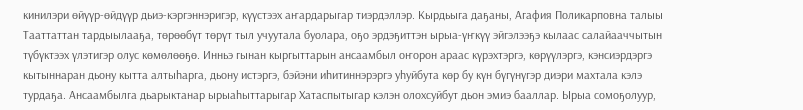кинилэри өйүүр-өйдүүр дьиэ-кэргэннэригэр, күүстээх аҥардарыгар тиэрдэллэр. Кырдьыга даҕаны, Агафия Поликарповна талыы Тааттаттан тардыылааҕа, төрөөбүт төрүт тыл учуутала буолара, оҕо эрдэҕиттэн ырыа-үҥкүү эйгэлээҕэ кылаас салайааччытын түбүктээх үлэтигэр олус көмөлөөҕө. Инньэ гынан кыргыттарын ансаамбыл оҥорон араас күрэхтэргэ, көрүүлэргэ, кэнсиэрдэргэ кытыннаран дьону кытта алтыһарга, дьону истэргэ, бэйэни иһитиннэрэргэ уһуйбута көр бу күн бүгүнүгэр диэри махтала кэлэ турдаҕа. Ансаамбылга дьарыктанар ырыаһыттарыгар Хатаспытыгар кэлэн олохсуйбут дьон эмиэ бааллар. Ырыа сомоҕолуур,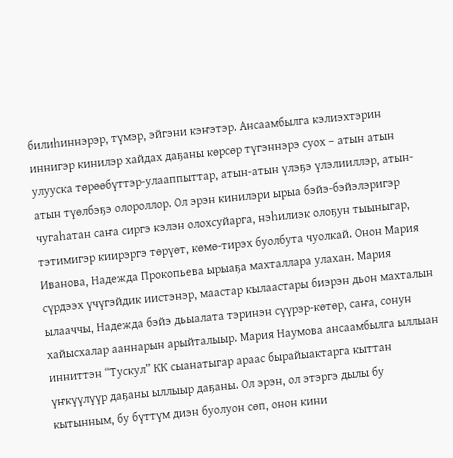билиһиннэрэр, түмэр, эйгэни кэҥэтэр. Ансаамбылга кэлиэхтэрин иннигэр кинилэр хайдах даҕаны көрсөр түгэннэрэ суох – атын атын улууска төрөөбүттэр-улааппыттар, атын-атын үлэҕэ үлэлииллэр, атын-атын түөлбэҕэ олороллор. Ол эрэн кинилэри ырыа бэйэ-бэйэлэригэр чугаһатан саҥа сиргэ кэлэн олохсуйарга, нэһилиэк олоҕун тыыныгар, тэтимигэр киирэргэ төрүөт, көмө-тирэх буолбута чуолкай. Онон Мария Иванова, Надежда Прокопьева ырыаҕа махталлара улахан. Мария сүрдээх үчүгэйдик иистэнэр, маастар кылаастары биэрэн дьон махталын ылааччы, Надежда бэйэ дьыалата тэринэн сүүрэр-көтөр, саҥа, сонун хайысхалар ааннарын арыйталыыр. Мария Наумова ансаамбылга ыллыан инниттэн “Тускул” КК сыанатыгар араас бырайыактарга кыттан үҥкүүлүүр даҕаны ыллыыр даҕаны. Ол эрэн, ол этэргэ дылы бу кытынным, бу бүттүм диэн буолуон сөп, онон кини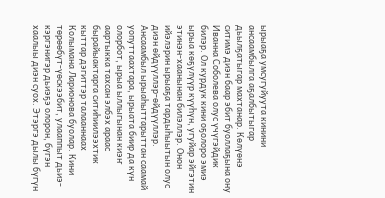ырыаҕа умсугуйуута кинини ансаамбылга аҕалбытыгар дьылҕатыгар махтанар. Көлүөнэ ситимэ диэн баар эбит буоллаҕына ону Иванна Соболева олус үчүгэйдик билэр. Ол курдук кини оҕолоро эмиэ ырыа көҕүлүүр күүһүн, угуйар эйгэтин этинэн-хаанынан билэллэр. Онон ийэлэрин ырыаҕа тардыһыытын олус диэн өйдүүллэр-өйдүүллэр. Ансаамбыл ырыаһыттарыттан саамай уопуттаахтара, ырыата биир да күн олорбот, ырыа ыллыгынан киэҥ аартыкка тахсан элбэх араас бырайыактарга ситиһиилээхтик кыттар дэгиттэр талааннаах Колымана Ларионова буолар. Кини төрөөбүт-үөскээбит, улааппыт дьиэ-кэргэнигэр дьиэҕэ олорон, бүгэн хаалыы диэн суох. Этэргэ дылы бүгүн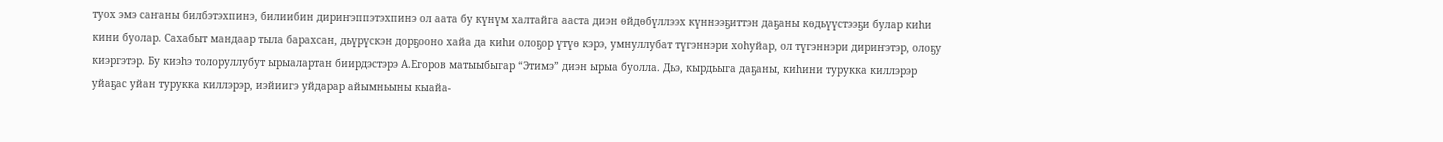туох эмэ саҥаны билбэтэхпинэ, билиибин дириҥэппэтэхпинэ ол аата бу күнүм халтайга ааста диэн өйдөбүллээх күннээҕиттэн даҕаны көдьүүстээҕи булар киһи кини буолар. Сахабыт мандаар тыла барахсан, дьүрүскэн дорҕооно хайа да киһи олоҕор үтүө кэрэ, умнуллубат түгэннэри хоһуйар, ол түгэннэри дириҥэтэр, олоҕу киэргэтэр. Бу киэһэ толоруллубут ырыалартан биирдэстэрэ А.Егоров матыыбыгар “Этимэ” диэн ырыа буолла. Дьэ, кырдьыга даҕаны, киһини турукка киллэрэр уйаҕас уйан турукка киллэрэр, иэйиигэ уйдарар айымньыны кыайа-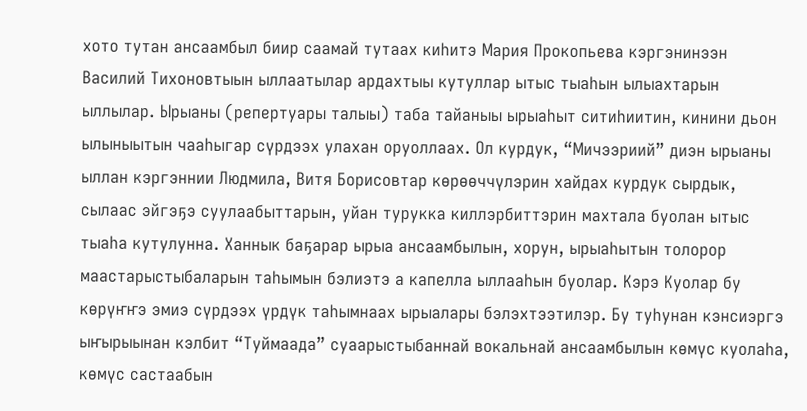хото тутан ансаамбыл биир саамай тутаах киһитэ Мария Прокопьева кэргэнинээн Василий Тихоновтыын ыллаатылар ардахтыы кутуллар ытыс тыаһын ылыахтарын ыллылар. Ырыаны (репертуары талыы) таба тайаныы ырыаһыт ситиһиитин, кинини дьон ылыныытын чааһыгар сүрдээх улахан оруоллаах. Ол курдук, “Мичээриий” диэн ырыаны ыллан кэргэннии Людмила, Витя Борисовтар көрөөччүлэрин хайдах курдук сырдык, сылаас эйгэҕэ суулаабыттарын, уйан турукка киллэрбиттэрин махтала буолан ытыс тыаһа кутулунна. Ханнык баҕарар ырыа ансаамбылын, хорун, ырыаһытын толорор маастарыстыбаларын таһымын бэлиэтэ а капелла ыллааһын буолар. Кэрэ Куолар бу көрүҥҥэ эмиэ сүрдээх үрдүк таһымнаах ырыалары бэлэхтээтилэр. Бу туһунан кэнсиэргэ ыҥырыынан кэлбит “Туймаада” суаарыстыбаннай вокальнай ансаамбылын көмүс куолаһа, көмүс састаабын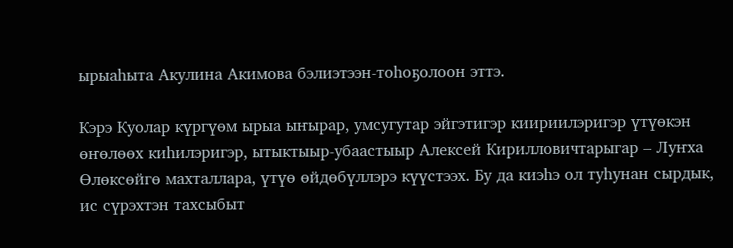ырыаһыта Акулина Акимова бэлиэтээн-тоһоҕолоон эттэ.

Кэрэ Куолар күргүөм ырыа ыҥырар, умсугутар эйгэтигэр киириилэригэр үтүөкэн өҥөлөөх киһилэригэр, ытыктыыр-убаастыыр Алексей Кирилловичтарыгар – Луҥха Өлөксөйгө махталлара, үтүө өйдөбүллэрэ күүстээх. Бу да киэһэ ол туһунан сырдык, ис сүрэхтэн тахсыбыт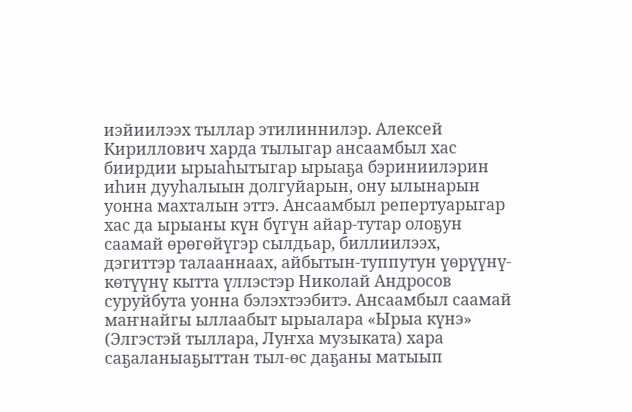иэйиилээх тыллар этилиннилэр. Алексей Кириллович харда тылыгар ансаамбыл хас биирдии ырыаһытыгар ырыаҕа бэриниилэрин иһин дууһалыын долгуйарын, ону ылынарын уонна махталын эттэ. Ансаамбыл репертуарыгар хас да ырыаны күн бүгүн айар-тутар олоҕун саамай өрөгөйүгэр сылдьар, биллиилээх, дэгиттэр талааннаах, айбытын-туппутун үөрүүнү-көтүүнү кытта үллэстэр Николай Андросов суруйбута уонна бэлэхтээбитэ. Ансаамбыл саамай маҥнайгы ыллаабыт ырыалара «Ырыа күнэ» (Элгэстэй тыллара, Луҥха музыката) хара саҕаланыаҕыттан тыл-өс даҕаны матыып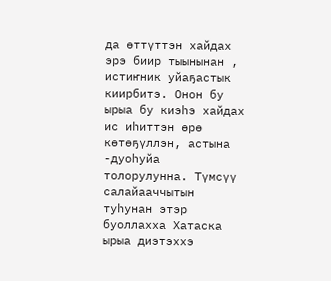да өттүттэн хайдах эрэ биир тыынынан , истиҥник уйаҕастык киирбитэ. Онон бу ырыа бу киэһэ хайдах ис иһиттэн өрө көтөҕүллэн, астына -дуоһуйа толорулунна. Түмсүү салайааччытын туһунан этэр буоллахха Хатаска ырыа диэтэххэ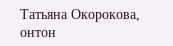Татьяна Окорокова, онтон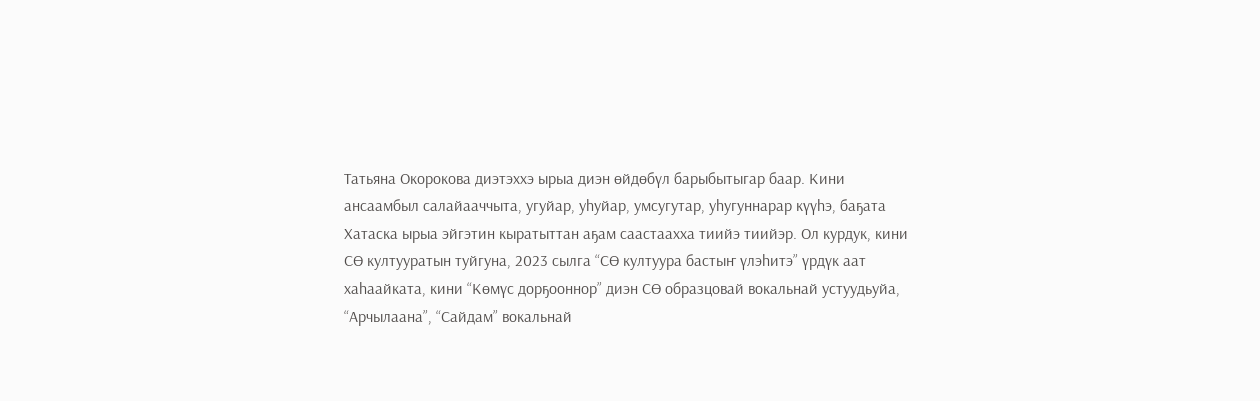Татьяна Окорокова диэтэххэ ырыа диэн өйдөбүл барыбытыгар баар. Кини ансаамбыл салайааччыта, угуйар, уһуйар, умсугутар, уһугуннарар күүһэ, баҕата Хатаска ырыа эйгэтин кыратыттан аҕам саастаахха тиийэ тиийэр. Ол курдук, кини СӨ култууратын туйгуна, 2023 сылга “СӨ култуура бастыҥ үлэһитэ” үрдүк аат хаһаайката, кини “Көмүс дорҕооннор” диэн СӨ образцовай вокальнай устуудьуйа, “Арчылаана”, “Сайдам” вокальнай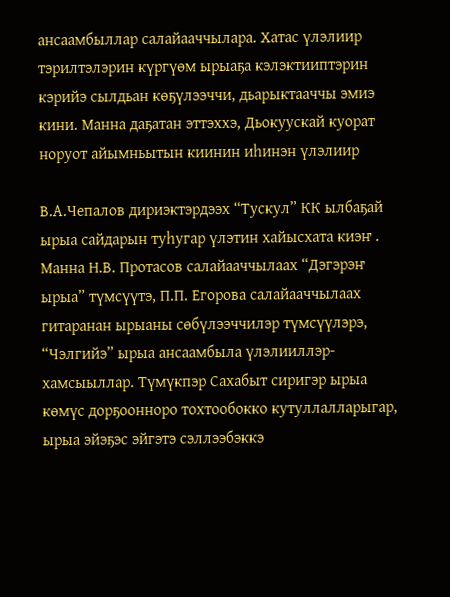ансаамбыллар салайааччылара. Хатас үлэлиир тэрилтэлэрин күргүөм ырыаҕа кэлэктииптэрин кэрийэ сылдьан көҕүлээччи, дьарыктааччы эмиэ кини. Манна даҕатан эттэххэ, Дьокуускай куорат норуот айымньытын киинин иһинэн үлэлиир

В.А.Чепалов дириэктэрдээх “Тускул” КК ылбаҕай ырыа сайдарын туһугар үлэтин хайысхата киэҥ . Манна Н.В. Протасов салайааччылаах “Дэгэрэҥ ырыа” түмсүүтэ, П.П. Егорова салайааччылаах гитаранан ырыаны сөбүлээччилэр түмсүүлэрэ, “Чэлгийэ” ырыа ансаамбыла үлэлииллэр-хамсыыллар. Түмүкпэр Сахабыт сиригэр ырыа көмүс дорҕоонноро тохтообокко кутуллалларыгар, ырыа эйэҕэс эйгэтэ сэллээбэккэ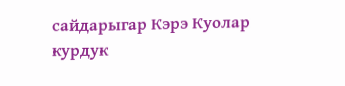сайдарыгар Кэрэ Куолар курдук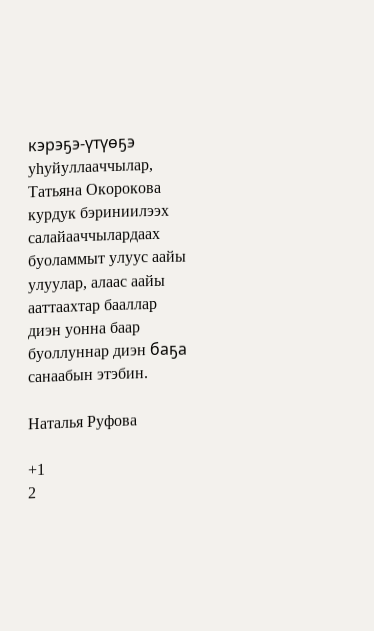кэрэҕэ-үтүөҕэ уһуйуллааччылар, Татьяна Окорокова курдук бэриниилээх салайааччылардаах буоламмыт улуус аайы улуулар, алаас аайы ааттаахтар бааллар диэн уонна баар буоллуннар диэн баҕа санаабын этэбин.

Наталья Руфова

+1
2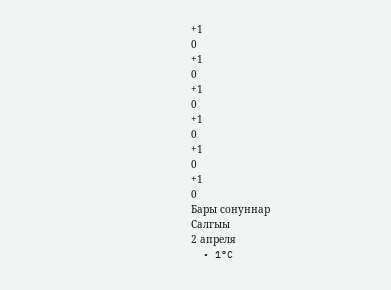+1
0
+1
0
+1
0
+1
0
+1
0
+1
0
Бары сонуннар
Салгыы
2 апреля
  • 1°C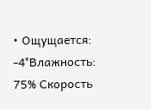• Ощущается: -4°Влажность: 75% Скорость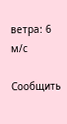ветра: 6 м/с

Сообщить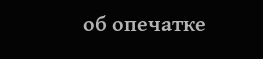об опечатке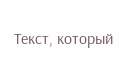Текст, который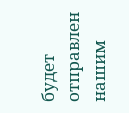будет отправлен нашим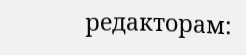редакторам: